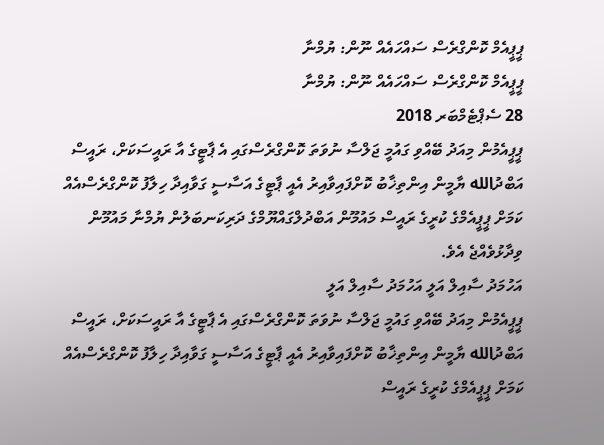ޕީޕީއެމް ކޮންގްރެސް ސައްހައެއް ނޫން: ޔުމްނާ
ޕީޕީއެމް ކޮންގްރެސް ސައްހައެއް ނޫން: ޔުމްނާ
28 ސެޕްޓެމްބަރ 2018
ޕީޕީއެމުން މިއަދު ބޭއްވި ގައުމީ ޖަލްސާ ނުވަތަ ކޮންގްރެސްގައި އެ ޕާޓީގެ އާ ރައީސަކަށް، ރައީސް އަބްދުالله ޔާމީން އިންތިޚާބު ކޮށްފައިވާއިރު އެއީ ޕާޓީގެ އަސާސީ ގަވާއިދާ ހިލާފު ކޮންގްރެސްއެއް ކަމަށް ޕީޕީއެމްގެ ކުރީގެ ރައީސް މައުމޫން އަބްދުލްގައްޔޫމްގެ ދަރިކަނބަލުން ޔުމްނާ މައުމޫން ވިދާޅުވެއްޖެ އެވެ.
އަހުމަދު ސާއިލް އަލީ އަހުމަދު ސާއިލް އަލީ
ޕީޕީއެމުން މިއަދު ބޭއްވި ގައުމީ ޖަލްސާ ނުވަތަ ކޮންގްރެސްގައި އެ ޕާޓީގެ އާ ރައީސަކަށް، ރައީސް އަބްދުالله ޔާމީން އިންތިޚާބު ކޮށްފައިވާއިރު އެއީ ޕާޓީގެ އަސާސީ ގަވާއިދާ ހިލާފު ކޮންގްރެސްއެއް ކަމަށް ޕީޕީއެމްގެ ކުރީގެ ރައީސް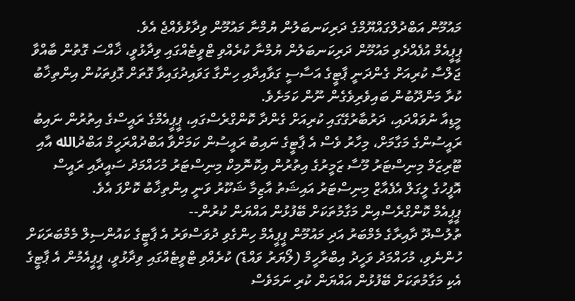މައުމޫން އަބްދުލްގައްޔޫމްގެ ދަރިކަނބަލުން ޔުމްނާ މައުމޫން ވިދާޅުވެއްޖެ އެވެ.
ޕީޕީއެމް އުފެއްދެވި މައުމޫން ދަރިކަނބަލުން ޔުމްނާ ކުރެއްވި ޓްވީޓެއްގައި ވިދާޅުވީ، ޚާއްސަ ގޮތުން ބާއްވާ ޖަލްސާ ކުރިއަށް ގެންދަނީ ޕާޓީގެ އަސާސީ ގަވާއިދާއި ހިންގާ ގަވައިދުގައިވާ ގޮތަށް ގޮފިތަކުން އިންތިޚާބު ކުރާ މަންދޫބުން ބައިވެރިވެގެން ނޫން ކަމަށެވެ.
މީޑިއާ ނުވައްދައި، ދަރުބާރުގޭގައި ކުރިއަށް ގެންދާ ކޮންގްރެސްގައި، ޕީޕީއެމްގެ ރައީސްގެ އިތުރުން ނައިބު ރައީސުންގެ މަގާމަށް، މިހާރު ވެސް އެ ޕާޓީގެ ނައިބު ރައީސުން ކަމަށްވާ އަބްދުއްރަހީމް އަބްދުالله އާއި ޓޫރިޒަމް މިނިސްޓަރު މޫސާ ޒަމީރުގެ އިތުރުން އިކޮނޮމިކް މިނިސްޓަރު މުހައްމަދު ސައީދާއި ރައީސް އޮފީހުގެ ލީގަލް އެފެއާޒް މިނިސްޓަރު އައިޝަތު އާޒިމާ ޝަކޫރު ވަނީ އިންތިޚާބު ކޮށްފަ އެވެ.
ޕީޕީއެމް ކޮންގްރެސްއިން މަގާމުތަކަށް ބޭފުޅުން އައްޔަން ކުރުން--
ތުލުސްދޫ ދާއިރާގެ މެމްބަރު އަދި މައުމޫން ޕީޕީއެމް ހިންގެވި ދުވަސްވަރު އެ ޕާޓީގެ ކައުންސިލް މެމްބަރަކަށް ހުންނެވި، މުހައްމަދު ވަހީދު އިބްރާހީމް (ލޯޔަރު ވައްޑެ) ކުރެއްވި ޓްވީޓެއްގައި ވިދާޅުވީ، ޕީޕީއެމުން އެ ޕާޓީގެ އެކި މަގާމުތަކަށް ބޭފުޅުން އައްޔަން ކުރި ނަމަވެސް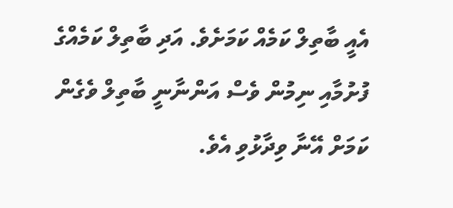އެއީ ބާތިލް ކަމެއް ކަމަށެވެ. އަދި ބާތިލް ކަމެއްގެ ފުށުމާއި ނިމުން ވެސް އަންނާނީ ބާތިލް ވެގެން ކަމަށް އޭނާ ވިދާޅުވި އެވެ.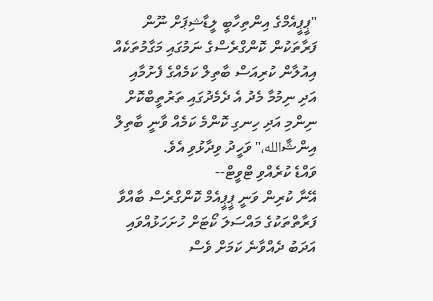"ޕީޕީއެމްގެ އިންތިހާބީ ލީޑާޝިޕަށް ނޫން ފަރާތަކުން ކޮންގްރެސްގެ ނަމުގައި މަގާމުތަކެއް އިއުލާން ކުރިއަސް ބާތިލް ކަމެއްގެ ފެށުމާއި އަދި ނިމުމާ މެދު އެ ދެމެދުގައި ތަރުތީބްކޮށް ނިންމި އަދި ހިނގި ކޮންމެ ކަމެއް ވާނީ ބާތިލް އިންޝާالله،" ވަހީދު ވިދާޅުވި އެވެ.
ވައްޑެ ކުރެއްވި ޓްވީޓް--
އޭނާ ކުރިން ވަނީ ޕީޕީއެމް ކޮންގްރެސް ބާއްވާ ފަރާތްތަކުގެ މައްސަލަ ކޯޓަށް ހުށަހަޅުއްވައި އަދަބު ދެއްވާނެ ކަމަށް ވެސް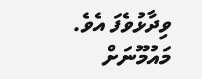ވިދާޅުވެފަ އެވެ.
މައުމޫނަށް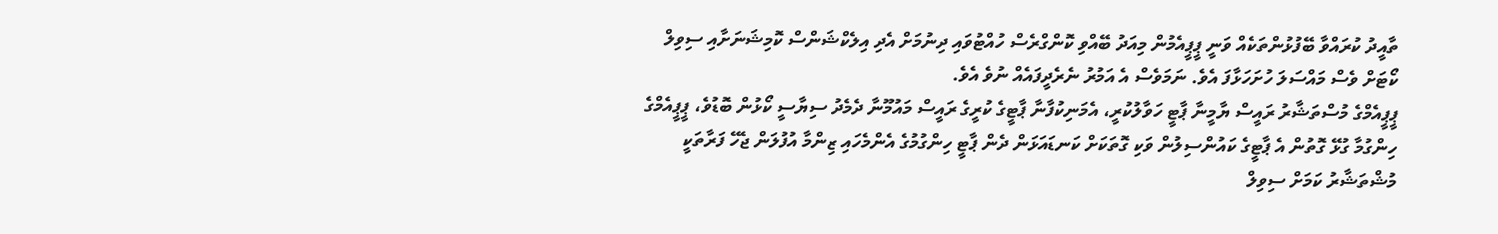ތާއީދު ކުރައްވާ ބޭފުޅުންތަކެއް ވަނީ ޕީޕީއެމުން މިއަދު ބޭއްވި ކޮންގްރެސް ހުއްޓުވައި ދިނުމަށް އެދި އިލެކްޝަންސް ކޮމިޝަނަށާއި ސިވިލް ކޯޓަށް ވެސް މައްސަލަ ހުށަހަޅާފަ އެވެ. ނަމަވެސް އެ އަމުރު ނެރެދީފައެއް ނުވެ އެވެ.
ޕީޕީއެމްގެ މުސްތަޝާރު ރައީސް ޔާމީނާ ޕާޓީ ހަވާލުކުރީ، އެމަނިކުފާނާ ޕާޓީގެ ކުރީގެ ރައީސް މައުމޫނާ ދެމެދު ސިޔާސީ ކޯޅުން ބޮޑުވެ، ޕީޕީއެމްގެ ހިންގުމާ ގުޅޭ ގޮތުން އެ ޕާޓީގެ ކައުންސިލުން ވަކި ގޮތަކަށް ކަނޑައަޅަން ދެން ޕާޓީ ހިންގުމުގެ އެންމެހައި ޒިންމާ އުފުލަން ޖެހޭ ފަރާތަކީ މުޝްތަޝާރު ކަމަށް ސިވިލް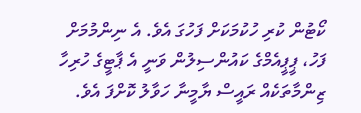ކޯޓުން ކުރި ހުކުމަކަށް ފަހުގަ އެވެ. އެ ނިންމުމަށް ފަހު، ޕީޕީއެމްގެ ކައުންސިލުން ވަނީ އެ ޕާޓީގެ ހުރިހާ ޒިންމާތަކެއް ރައީސް ޔާމީނާ ހަވާލު ކޮށްފަ އެވެ.